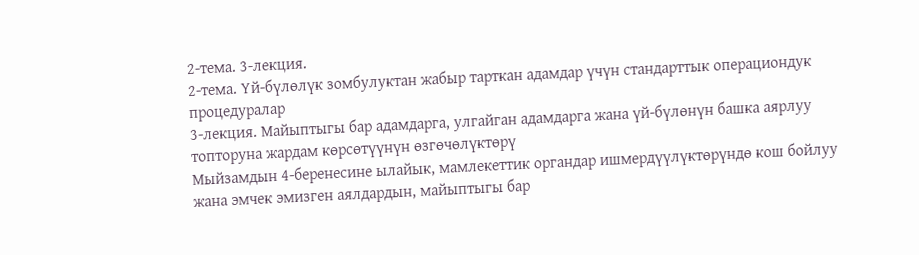2-тема. 3-лекция.
2-тема. Үй-бүлөлүк зомбулуктан жабыр тарткан адамдар үчүн стандарттык операциондук процедуралар
3-лекция. Майыптыгы бар адамдарга, улгайган адамдарга жана үй-бүлөнүн башка аярлуу топторуна жардам көрсөтүүнүн өзгөчөлүктөрү
Мыйзамдын 4-беренесине ылайык, мамлекеттик органдар ишмердүүлүктөрүндө кош бойлуу жана эмчек эмизген аялдардын, майыптыгы бар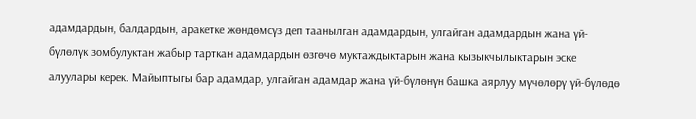адамдардын, балдардын, аракетке жөндөмсүз деп таанылган адамдардын, улгайган адамдардын жана үй-бүлөлүк зомбулуктан жабыр тарткан адамдардын өзгөчө муктаждыктарын жана кызыкчылыктарын эске алуулары керек. Майыптыгы бар адамдар, улгайган адамдар жана үй-бүлөнүн башка аярлуу мүчөлөрү үй-бүлөдө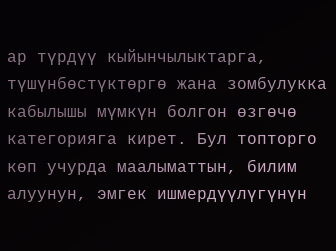ар түрдүү кыйынчылыктарга, түшүнбөстүктөргө жана зомбулукка кабылышы мүмкүн болгон өзгөчө категорияга кирет. Бул топторго көп учурда маалыматтын, билим алуунун, эмгек ишмердүүлүгүнүн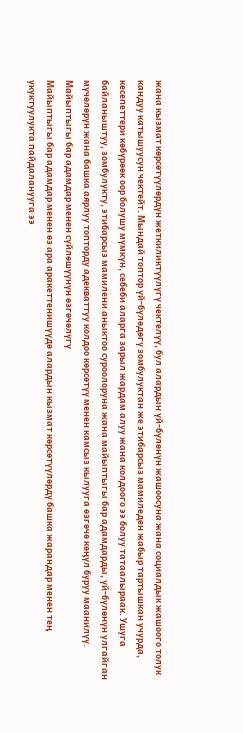жана кызмат көрсөтүүлөрдүн жеткиликтүүлүгү чектелүү, бул алардын үй-бүлөнүн жашоосуна жана социалдык жашоого толук кандуу катышуусун чектейт. Мындай топтор үй-бүлөдөгү зомбулуктан же этибарсыз мамиледен жабыр тартышкан учурда, кесепеттери көбүрөөк оор болушу мүмкүн, себеби аларга зарыл жардам алуу жана колдоого ээ болуу татаалыраак. Ушуга байланыштуу, зомбулукту, этибарсыз мамилени аныктоо суроолоруна жана майыптыгы бар адамдарды, үй-бүлөнүн улгайган мүчөлөрүн жана башка аярлуу топторду адекваттуу колдоо көрсөтүү менен камсыз кылууга өзгөчө көӊүл буруу маанилүү.
Майыптыгы бар адамдар менен сүйлөшүүнүн өзгөчөлүгү
Майыптыгы бар адамдар менен өз ара аракеттенишүүдө алардын кызмат көрсөтүүлөрдү башка жарандар менен теӊ укуктуулукта пайдаланууга ээ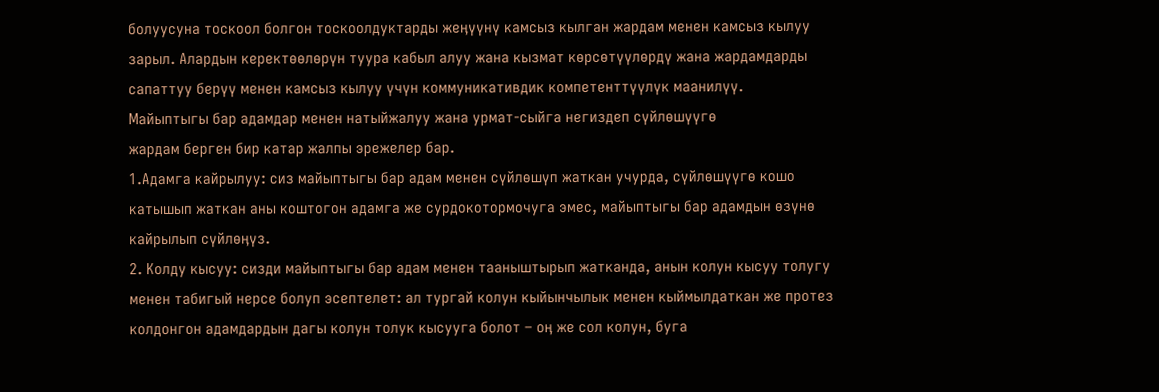болуусуна тоскоол болгон тоскоолдуктарды жеӊүүнү камсыз кылган жардам менен камсыз кылуу зарыл. Алардын керектөөлөрүн туура кабыл алуу жана кызмат көрсөтүүлөрдү жана жардамдарды сапаттуу берүү менен камсыз кылуу үчүн коммуникативдик компетенттүүлүк маанилүү.
Майыптыгы бар адамдар менен натыйжалуу жана урмат-сыйга негиздеп сүйлөшүүгө
жардам берген бир катар жалпы эрежелер бар.
1.Адамга кайрылуу: сиз майыптыгы бар адам менен сүйлөшүп жаткан учурда, сүйлөшүүгө кошо катышып жаткан аны коштогон адамга же сурдокотормочуга эмес, майыптыгы бар адамдын өзүнө кайрылып сүйлөӊүз.
2. Колду кысуу: сизди майыптыгы бар адам менен тааныштырып жатканда, анын колун кысуу толугу менен табигый нерсе болуп эсептелет: ал тургай колун кыйынчылык менен кыймылдаткан же протез колдонгон адамдардын дагы колун толук кысууга болот – оӊ же сол колун, буга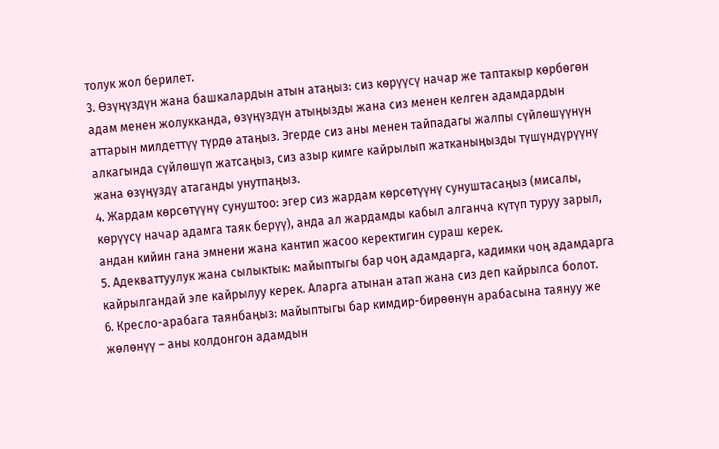толук жол берилет.
3. Өзүӊүздүн жана башкалардын атын атаӊыз: сиз көрүүсү начар же таптакыр көрбөгөн адам менен жолукканда, өзүӊүздүн атыӊызды жана сиз менен келген адамдардын аттарын милдеттүү түрдө атаӊыз. Эгерде сиз аны менен тайпадагы жалпы сүйлөшүүнүн алкагында сүйлөшүп жатсаӊыз, сиз азыр кимге кайрылып жатканыӊызды түшүндүрүүнү жана өзүӊүздү атаганды унутпаӊыз.
4. Жардам көрсөтүүнү сунуштоо: эгер сиз жардам көрсөтүүнү сунуштасаӊыз (мисалы, көрүүсү начар адамга таяк берүү), анда ал жардамды кабыл алганча күтүп туруу зарыл, андан кийин гана эмнени жана кантип жасоо керектигин сураш керек.
5. Адекваттуулук жана сылыктык: майыптыгы бар чоӊ адамдарга, кадимки чоӊ адамдарга кайрылгандай эле кайрылуу керек. Аларга атынан атап жана сиз деп кайрылса болот.
6. Кресло-арабага таянбаӊыз: майыптыгы бар кимдир-бирөөнүн арабасына таянуу же жөлөнүү – аны колдонгон адамдын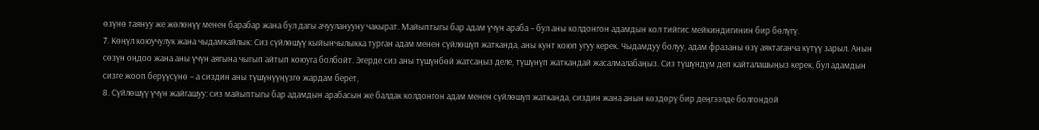өзүнө таянуу же жөлөнүү менен барабар жана бул дагы ачууланууну чакырат. Майыптыгы бар адам үчүн араба – бул аны колдонгон адамдын кол тийгис мейкиндигинин бир бөлүгү.
7. Көӊүл коюучулук жана чыдамкайлык: Сиз сүйлөшүү кыйынчылыкка турган адам менен сүйлөшүп жатканда, аны кунт коюп угуу керек. Чыдамдуу болуу, адам фразаны өзү аяктаганча күтүү зарыл. Анын сөзүн оӊдоо жана аны үчүн аягына чыгып айтып коюуга болбойт. Эгерде сиз аны түшүнбөй жатсаӊыз деле, түшүнүп жаткандай жасалмалабаӊыз. Сиз түшүндүм деп кайталашыӊыз керек, бул адамдын сизге жооп берүүсүнө – а сиздин аны түшүнүүӊүзгө жардам берет,
8. Сүйлөшүү үчүн жайгашуу: сиз майыптыгы бар адамдын арабасын же балдак колдонгон адам менен сүйлөшүп жатканда, сиздин жана анын көздөрү бир деӊгээлде болгондой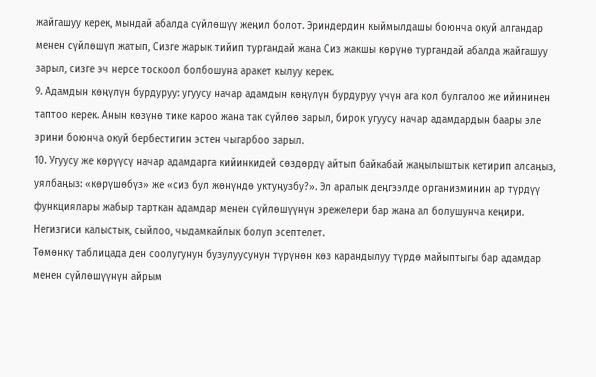жайгашуу керек, мындай абалда сүйлөшүү жеӊил болот. Эриндердин кыймылдашы боюнча окуй алгандар менен сүйлөшүп жатып, Сизге жарык тийип тургандай жана Сиз жакшы көрүнө тургандай абалда жайгашуу зарыл, сизге эч нерсе тоскоол болбошуна аракет кылуу керек.
9. Адамдын көӊүлүн бурдуруу: угуусу начар адамдын көӊүлүн бурдуруу үчүн ага кол булгалоо же ийининен таптоо керек. Анын көзүнө тике кароо жана так сүйлөө зарыл, бирок угуусу начар адамдардын баары эле эрини боюнча окуй бербестигин эстен чыгарбоо зарыл.
10. Угуусу же көрүүсү начар адамдарга кийинкидей сөздөрдү айтып байкабай жаӊылыштык кетирип алсаӊыз, уялбаӊыз: «көрүшөбүз» же «сиз бул жөнүндө уктуӊузбу?». Эл аралык деӊгээлде организминин ар түрдүү функциялары жабыр тарткан адамдар менен сүйлөшүүнүн эрежелери бар жана ал болушунча кеӊири. Негизгиси калыстык, сыйлоо, чыдамкайлык болуп эсептелет.
Төмөнкү таблицада ден соолугунун бузулуусунун түрүнөн көз карандылуу түрдө майыптыгы бар адамдар менен сүйлөшүүнүн айрым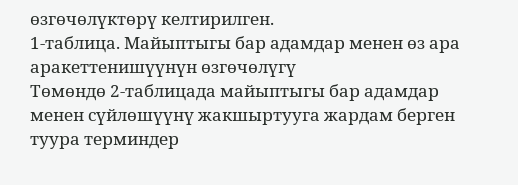өзгөчөлүктөрү келтирилген.
1-таблица. Майыптыгы бар адамдар менен өз ара аракеттенишүүнүн өзгөчөлүгү
Төмөндө 2-таблицада майыптыгы бар адамдар менен сүйлөшүүнү жакшыртууга жардам берген туура терминдер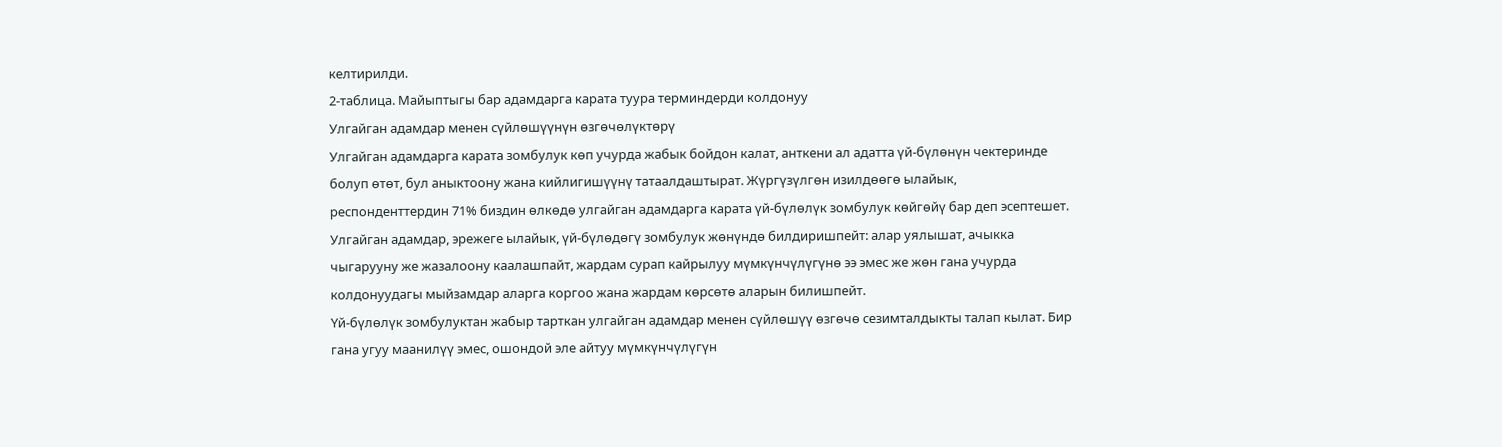келтирилди.
2-таблица. Майыптыгы бар адамдарга карата туура терминдерди колдонуу
Улгайган адамдар менен сүйлөшүүнүн өзгөчөлүктөрү
Улгайган адамдарга карата зомбулук көп учурда жабык бойдон калат, анткени ал адатта үй-бүлөнүн чектеринде болуп өтөт, бул аныктоону жана кийлигишүүнү татаалдаштырат. Жүргүзүлгөн изилдөөгө ылайык, респонденттердин 71% биздин өлкөдө улгайган адамдарга карата үй-бүлөлүк зомбулук көйгөйү бар деп эсептешет.
Улгайган адамдар, эрежеге ылайык, үй-бүлөдөгү зомбулук жөнүндө билдиришпейт: алар уялышат, ачыкка чыгарууну же жазалоону каалашпайт, жардам сурап кайрылуу мүмкүнчүлүгүнө ээ эмес же жөн гана учурда колдонуудагы мыйзамдар аларга коргоо жана жардам көрсөтө аларын билишпейт.
Үй-бүлөлүк зомбулуктан жабыр тарткан улгайган адамдар менен сүйлөшүү өзгөчө сезимталдыкты талап кылат. Бир гана угуу маанилүү эмес, ошондой эле айтуу мүмкүнчүлүгүн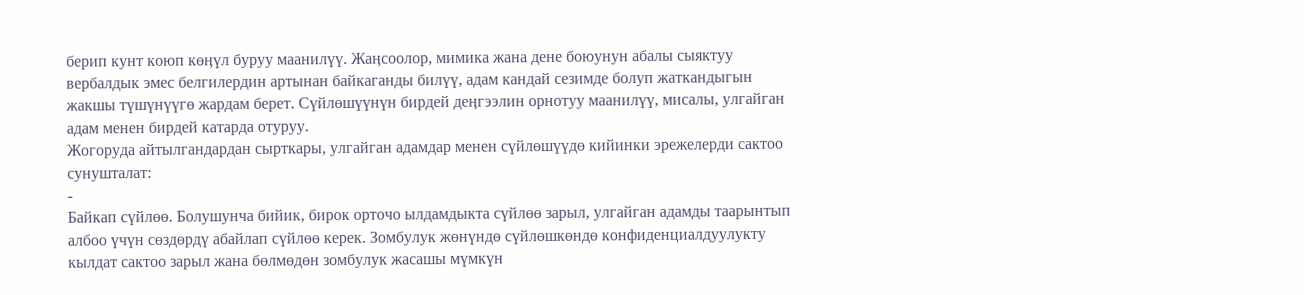берип кунт коюп көӊүл буруу маанилүү. Жаӊсоолор, мимика жана дене боюунун абалы сыяктуу вербалдык эмес белгилердин артынан байкаганды билүү, адам кандай сезимде болуп жаткандыгын жакшы түшүнүүгө жардам берет. Сүйлөшүүнүн бирдей деӊгээлин орнотуу маанилүү, мисалы, улгайган адам менен бирдей катарда отуруу.
Жогоруда айтылгандардан сырткары, улгайган адамдар менен сүйлөшүүдө кийинки эрежелерди сактоо сунушталат:
-
Байкап сүйлөө. Болушунча бийик, бирок орточо ылдамдыкта сүйлөө зарыл, улгайган адамды таарынтып албоо үчүн сөздөрдү абайлап сүйлөө керек. Зомбулук жөнүндө сүйлөшкөндө конфиденциалдуулукту кылдат сактоо зарыл жана бөлмөдөн зомбулук жасашы мүмкүн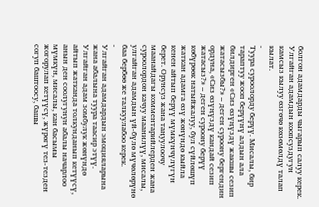болгон адамдарды чыгарып салуу керек. Улгайган адамдын коопсуздугун камсыз кылуу өзгөчө көзөмөлдү талап кылат.
-
Туура суроолорду берүү. Мисалы, бир тараптуу жооп берүүнү алдын ала билдирген «Сиз өзүӊүздү жакшы сезип жатасызбы?» – деген суроону бергендин ордуна, «Сиз өзүӊүздү кандай сезип жатасыз?» – деген суроону берүү көбүрөөк натыйжалуу, бул сүйлөшүп жаткан адамга өзү жөнүндө кыйла кенен айтып берүү мүмкүнчүлүгүн берет. Орунсуз жана таӊуулоочу маанайдагы комментарийлерден жана суроолордон качуу маанилүү, мисалы, улгайган адамдын үй-бүлө мүчөлөрүнө баа бербөө же талкуулабоо керек.
-
Улгайган адамдардын эмоцияларына жана абалына туура таасир этүү. Улгайган адам зомбулук жөнүндө айтып жатканда толкунданып кетүүсү, анын ден соолугунун абалы начарлоо мүмкүн, мисалы, кан басымы жогорулап кетүүсү, жүрөгү тез-тезден согуп баштоосу, башы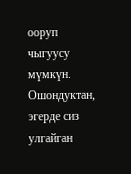ооруп чыгуусу мүмкүн. Ошондуктан, эгерде сиз улгайган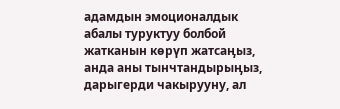адамдын эмоционалдык абалы туруктуу болбой жатканын көрүп жатсаӊыз, анда аны тынчтандырыӊыз, дарыгерди чакырууну, ал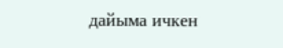дайыма ичкен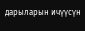дарыларын ичүүсүн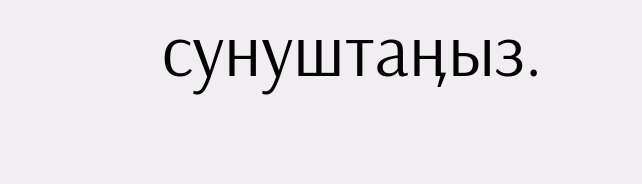сунуштаӊыз.